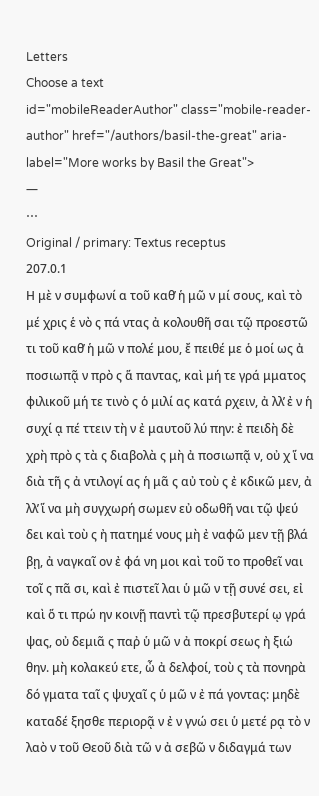Letters
Choose a text
id="mobileReaderAuthor" class="mobile-reader-author" href="/authors/basil-the-great" aria-label="More works by Basil the Great">
—
⋯
Original / primary: Textus receptus
207.0.1
Η μὲ ν συμφωνί α τοῦ καθ̓ ἡ μῶ ν μί σους, καὶ τὸ μέ χρις ἑ νὸ ς πά ντας ἀ κολουθῆ σαι τῷ προεστῶ τι τοῦ καθ̓ ἡ μῶ ν πολέ μου, ἔ πειθέ με ὁ μοί ως ἀ ποσιωπᾷ ν πρὸ ς ἅ παντας, καὶ μή τε γρά μματος φιλικοῦ μή τε τινὸ ς ὁ μιλί ας κατά ρχειν, ἀ λλ̓ ἐ ν ἡ συχί ᾳ πέ ττειν τὴ ν ἐ μαυτοῦ λύ πην: ἐ πειδὴ δὲ χρὴ πρὸ ς τὰ ς διαβολὰ ς μὴ ἀ ποσιωπᾷ ν, οὐ χ ἵ να διὰ τῆ ς ἀ ντιλογί ας ἡ μᾶ ς αὐ τοὺ ς ἐ κδικῶ μεν, ἀ λλ̓ ἵ να μὴ συγχωρή σωμεν εὐ οδωθῆ ναι τῷ ψεύ δει καὶ τοὺ ς ἠ πατημέ νους μὴ ἐ ναφῶ μεν τῇ βλά βῃ, ἀ ναγκαῖ ον ἐ φά νη μοι καὶ τοῦ το προθεῖ ναι τοῖ ς πᾶ σι, καὶ ἐ πιστεῖ λαι ὑ μῶ ν τῇ συνέ σει, εἰ καὶ ὅ τι πρώ ην κοινῇ παντὶ τῷ πρεσβυτερί ῳ γρά ψας, οὐ δεμιᾶ ς παῤ ὑ μῶ ν ἀ ποκρί σεως ἠ ξιώ θην. μὴ κολακεύ ετε, ὦ ἀ δελφοί, τοὺ ς τὰ πονηρὰ δό γματα ταῖ ς ψυχαῖ ς ὑ μῶ ν ἐ πά γοντας: μηδὲ καταδέ ξησθε περιορᾷ ν ἐ ν γνώ σει ὑ μετέ ρᾳ τὸ ν λαὸ ν τοῦ Θεοῦ διὰ τῶ ν ἀ σεβῶ ν διδαγμά των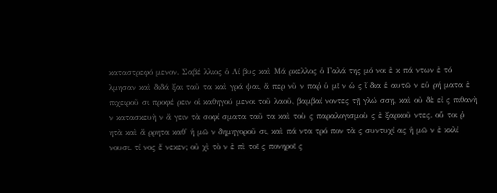καταστρεφό μενον. Σαβέ λλιος ὁ Λί βυς καὶ Μά ρκελλος ὁ Γαλά της μό νοι ἐ κ πά ντων ἐ τό λμησαν καὶ διδά ξαι ταῦ τα καὶ γρά ψαι, ἅ περ νῦ ν παῤ ὑ μῖ ν ὡ ς ἴ δια ἑ αυτῶ ν εὑ ρή ματα ἐ πιχειροῦ σι προφέ ρειν οἱ καθηγού μενοι τοῦ λαοῦ, βαμβαί νοντες τῇ γλώ σσῃ, καὶ οὐ δὲ εἰ ς πιθανὴ ν κατασκευὴ ν ἄ γειν τὰ σοφί σματα ταῦ τα καὶ τοὺ ς παραλογισμοὺ ς ἐ ξαρκοῦ ντες. οὗ τοι ῥ ητὰ καὶ ἄ ρρητα καθ̓ ἡ μῶ ν δημηγοροῦ σι, καὶ πά ντα τρό πον τὰ ς συντυχί ας ἡ μῶ ν ἐ κκλί νουσι. τί νος ἕ νεκεν; οὐ χὶ τὸ ν ἐ πὶ τοῖ ς πονηροῖ ς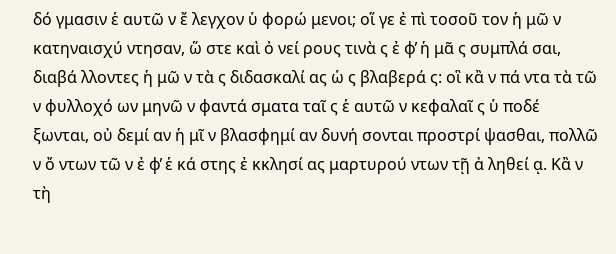δό γμασιν ἑ αυτῶ ν ἔ λεγχον ὑ φορώ μενοι; οἵ γε ἐ πὶ τοσοῦ τον ἡ μῶ ν κατηναισχύ ντησαν, ὥ στε καὶ ὀ νεί ρους τινὰ ς ἐ φ̓ ἡ μᾶ ς συμπλά σαι, διαβά λλοντες ἡ μῶ ν τὰ ς διδασκαλί ας ὡ ς βλαβερά ς: οἳ κἂ ν πά ντα τὰ τῶ ν φυλλοχό ων μηνῶ ν φαντά σματα ταῖ ς ἑ αυτῶ ν κεφαλαῖ ς ὑ ποδέ ξωνται, οὐ δεμί αν ἡ μῖ ν βλασφημί αν δυνή σονται προστρί ψασθαι, πολλῶ ν ὄ ντων τῶ ν ἐ φ̓ ἑ κά στης ἐ κκλησί ας μαρτυρού ντων τῇ ἀ ληθεί ᾳ. Κἂ ν τὴ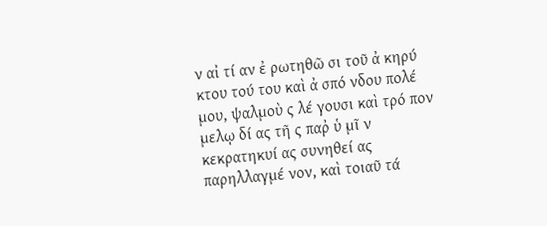ν αἰ τί αν ἐ ρωτηθῶ σι τοῦ ἀ κηρύ κτου τού του καὶ ἀ σπό νδου πολέ μου, ψαλμοὺ ς λέ γουσι καὶ τρό πον μελῳ δί ας τῆ ς παῤ ὑ μῖ ν κεκρατηκυί ας συνηθεί ας παρηλλαγμέ νον, καὶ τοιαῦ τά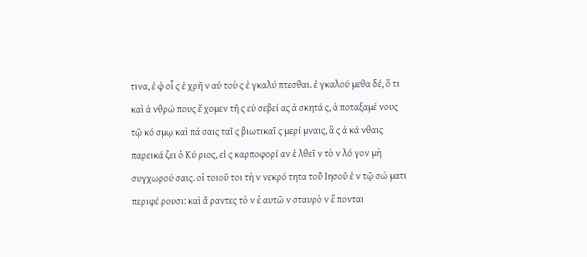τινα, ἐ φ̓ οἷ ς ἐ χρῆ ν αὐ τοὺ ς ἐ γκαλύ πτεσθαι. ἐ γκαλού μεθα δέ, ὅ τι καὶ ἀ νθρώ πους ἔ χομεν τῆ ς εὐ σεβεί ας ἀ σκητά ς, ἀ ποταξαμέ νους τῷ κό σμῳ καὶ πά σαις ταῖ ς βιωτικαῖ ς μερί μναις, ἃ ς ἀ κά νθαις παρεικά ζει ὁ Κύ ριος, εἰ ς καρποφορί αν ἐ λθεῖ ν τὸ ν λό γον μὴ συγχωρού σαις. οἱ τοιοῦ τοι τὴ ν νεκρό τητα τοῦ̓ Ιησοῦ ἐ ν τῷ σώ ματι περιφέ ρουσι: καὶ ἄ ραντες τὸ ν ἑ αυτῶ ν σταυρὸ ν ἕ πονται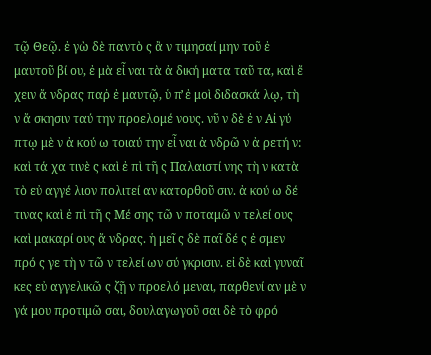τῷ Θεῷ. ἐ γὼ δὲ παντὸ ς ἂ ν τιμησαί μην τοῦ ἐ μαυτοῦ βί ου, ἐ μὰ εἶ ναι τὰ ἀ δική ματα ταῦ τα, καὶ ἔ χειν ἄ νδρας παῤ ἐ μαυτῷ, ὑ π̓ ἐ μοὶ διδασκά λῳ, τὴ ν ἄ σκησιν ταύ την προελομέ νους. νῦ ν δὲ ἐ ν Αἰ γύ πτῳ μὲ ν ἀ κού ω τοιαύ την εἶ ναι ἀ νδρῶ ν ἀ ρετή ν: καὶ τά χα τινὲ ς καὶ ἐ πὶ τῆ ς Παλαιστί νης τὴ ν κατὰ τὸ εὐ αγγέ λιον πολιτεί αν κατορθοῦ σιν. ἀ κού ω δέ τινας καὶ ἐ πὶ τῆ ς Μέ σης τῶ ν ποταμῶ ν τελεί ους καὶ μακαρί ους ἄ νδρας. ἡ μεῖ ς δὲ παῖ δέ ς ἐ σμεν πρό ς γε τὴ ν τῶ ν τελεί ων σύ γκρισιν. εἰ δὲ καὶ γυναῖ κες εὐ αγγελικῶ ς ζῇ ν προελό μεναι, παρθενί αν μὲ ν γά μου προτιμῶ σαι, δουλαγωγοῦ σαι δὲ τὸ φρό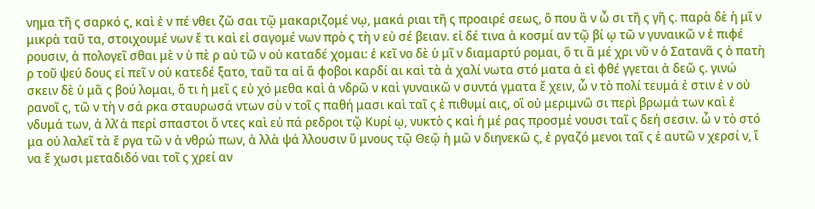νημα τῆ ς σαρκό ς, καὶ ἐ ν πέ νθει ζῶ σαι τῷ μακαριζομέ νῳ, μακά ριαι τῆ ς προαιρέ σεως, ὅ που ἂ ν ὦ σι τῆ ς γῆ ς. παρὰ δὲ ἡ μῖ ν μικρὰ ταῦ τα, στοιχουμέ νων ἔ τι καὶ εἰ σαγομέ νων πρὸ ς τὴ ν εὐ σέ βειαν. εἰ δέ τινα ἀ κοσμί αν τῷ βί ῳ τῶ ν γυναικῶ ν ἐ πιφέ ρουσιν, ἀ πολογεῖ σθαι μὲ ν ὑ πὲ ρ αὐ τῶ ν οὐ καταδέ χομαι: ἐ κεῖ νο δὲ ὑ μῖ ν διαμαρτύ ρομαι, ὅ τι ἃ μέ χρι νῦ ν ὁ Σατανᾶ ς ὁ πατὴ ρ τοῦ ψεύ δους εἰ πεῖ ν οὐ κατεδέ ξατο, ταῦ τα αἱ ἄ φοβοι καρδί αι καὶ τὰ ἀ χαλί νωτα στό ματα ἀ εὶ φθέ γγεται ἀ δεῶ ς. γινώ σκειν δὲ ὑ μᾶ ς βού λομαι, ὅ τι ἡ μεῖ ς εὐ χό μεθα καὶ ἀ νδρῶ ν καὶ γυναικῶ ν συντά γματα ἔ χειν, ὧ ν τὸ πολί τευμά ἐ στιν ἐ ν οὐ ρανοῖ ς, τῶ ν τὴ ν σά ρκα σταυρωσά ντων σὺ ν τοῖ ς παθή μασι καὶ ταῖ ς ἐ πιθυμί αις, οἳ οὐ μεριμνῶ σι περὶ βρωμά των καὶ ἐ νδυμά των, ἀ λλ̓ ἀ περί σπαστοι ὄ ντες καὶ εὐ πά ρεδροι τῷ Κυρί ῳ, νυκτὸ ς καὶ ἡ μέ ρας προσμέ νουσι ταῖ ς δεή σεσιν. ὧ ν τὸ στό μα οὐ λαλεῖ τὰ ἔ ργα τῶ ν ἀ νθρώ πων, ἀ λλὰ ψά λλουσιν ὕ μνους τῷ Θεῷ ἡ μῶ ν διηνεκῶ ς, ἐ ργαζό μενοι ταῖ ς ἑ αυτῶ ν χερσί ν, ἵ να ἔ χωσι μεταδιδό ναι τοῖ ς χρεί αν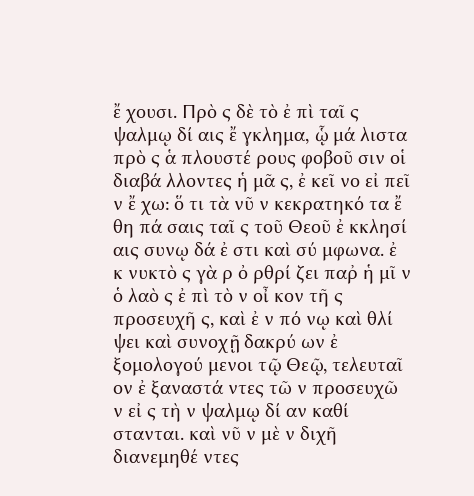ἔ χουσι. Πρὸ ς δὲ τὸ ἐ πὶ ταῖ ς ψαλμῳ δί αις ἔ γκλημα, ᾧ μά λιστα πρὸ ς ἁ πλουστέ ρους φοβοῦ σιν οἱ διαβά λλοντες ἡ μᾶ ς, ἐ κεῖ νο εἰ πεῖ ν ἔ χω: ὅ τι τὰ νῦ ν κεκρατηκό τα ἔ θη πά σαις ταῖ ς τοῦ Θεοῦ ἐ κκλησί αις συνῳ δά ἐ στι καὶ σύ μφωνα. ἐ κ νυκτὸ ς γὰ ρ ὀ ρθρί ζει παῤ ἡ μῖ ν ὁ λαὸ ς ἐ πὶ τὸ ν οἶ κον τῆ ς προσευχῆ ς, καὶ ἐ ν πό νῳ καὶ θλί ψει καὶ συνοχῇ δακρύ ων ἐ ξομολογού μενοι τῷ Θεῷ, τελευταῖ ον ἐ ξαναστά ντες τῶ ν προσευχῶ ν εἰ ς τὴ ν ψαλμῳ δί αν καθί στανται. καὶ νῦ ν μὲ ν διχῆ διανεμηθέ ντες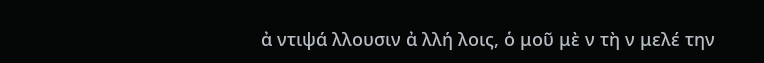ἀ ντιψά λλουσιν ἀ λλή λοις, ὁ μοῦ μὲ ν τὴ ν μελέ την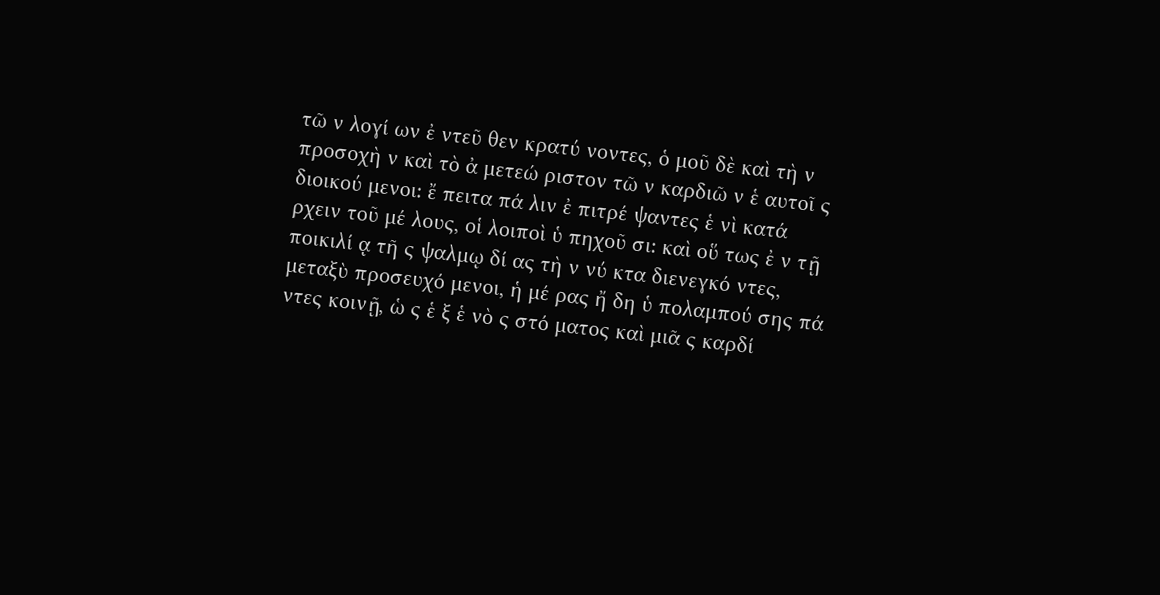τῶ ν λογί ων ἐ ντεῦ θεν κρατύ νοντες, ὁ μοῦ δὲ καὶ τὴ ν προσοχὴ ν καὶ τὸ ἀ μετεώ ριστον τῶ ν καρδιῶ ν ἑ αυτοῖ ς διοικού μενοι: ἔ πειτα πά λιν ἐ πιτρέ ψαντες ἑ νὶ κατά ρχειν τοῦ μέ λους, οἱ λοιποὶ ὑ πηχοῦ σι: καὶ οὕ τως ἐ ν τῇ ποικιλί ᾳ τῆ ς ψαλμῳ δί ας τὴ ν νύ κτα διενεγκό ντες, μεταξὺ προσευχό μενοι, ἡ μέ ρας ἤ δη ὑ πολαμπού σης πά ντες κοινῇ, ὡ ς ἑ ξ ἑ νὸ ς στό ματος καὶ μιᾶ ς καρδί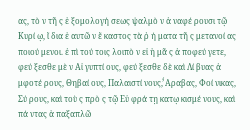ας, τὸ ν τῆ ς ἑ ξομολογή σεως ψαλμὸ ν ἀ ναφέ ρουσι τῷ Κυρί ῳ, ἴ δια ἑ αυτῶ ν ἕ καστος τὰ ῥ ή ματα τῆ ς μετανοί ας ποιού μενοι. ἐ πὶ τού τοις λοιπὸ ν εἰ ἡ μᾶ ς ἀ ποφεύ γετε, φεύ ξεσθε μὲ ν Αἰ γυπτί ους, φεύ ξεσθε δὲ καὶ Λί βυας ἀ μφοτέ ρους, Θηβαί ους, Παλαιστί νους,̓́ Αραβας, Φοί νικας, Σύ ρους, καὶ τοὺ ς πρὸ ς τῷ Εὐ φρά τῃ κατῳ κισμέ νους, καὶ πά ντας ἁ παξαπλῶ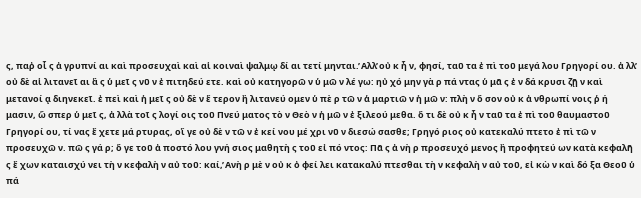ς, παῤ οἷ ς ἀ γρυπνί αι καὶ προσευχαὶ καὶ αἱ κοιναὶ ψαλμῳ δί αι τετί μηνται.̓ Αλλ̓ οὐ κ ἦ ν, φησί, ταῦ τα ἐ πὶ τοῦ μεγά λου Γρηγορί ου. ἀ λλ̓ οὐ δὲ αἱ λιτανεῖ αι ἃ ς ὑ μεῖ ς νῦ ν ἐ πιτηδεύ ετε. καὶ οὐ κατηγορῶ ν ὑ μῶ ν λέ γω: ηὐ χό μην γὰ ρ πά ντας ὑ μᾶ ς ἐ ν δά κρυσι ζῇ ν καὶ μετανοί ᾳ διηνεκεῖ. ἐ πεὶ καὶ ἡ μεῖ ς οὐ δὲ ν ἕ τερον ἢ λιτανεύ ομεν ὑ πὲ ρ τῶ ν ἁ μαρτιῶ ν ἡ μῶ ν: πλὴ ν ὅ σον οὐ κ ἀ νθρωπί νοις ῥ ή μασιν, ὥ σπερ ὑ μεῖ ς, ἀ λλὰ τοῖ ς λογί οις τοῦ Πνεύ ματος τὸ ν Θεὸ ν ἡ μῶ ν ἐ ξιλεού μεθα. ὅ τι δὲ οὐ κ ἦ ν ταῦ τα ἐ πὶ τοῦ θαυμαστοῦ Γρηγορί ου, τί νας ἔ χετε μά ρτυρας, οἵ γε οὐ δὲ ν τῶ ν ἐ κεί νου μέ χρι νῦ ν διεσώ σασθε; Γρηγό ριος οὐ κατεκαλύ πτετο ἐ πὶ τῶ ν προσευχῶ ν. πῶ ς γά ρ; ὅ γε τοῦ ἀ ποστό λου γνή σιος μαθητὴ ς τοῦ εἰ πό ντος: Πᾶ ς ἀ νὴ ρ προσευχό μενος ἢ προφητεύ ων κατὰ κεφαλῆ ς ἔ χων καταισχύ νει τὴ ν κεφαλὴ ν αὐ τοῦ: καί,̓ Ανὴ ρ μὲ ν οὐ κ ὀ φεί λει κατακαλύ πτεσθαι τὴ ν κεφαλὴ ν αὐ τοῦ, εἰ κὼ ν καὶ δό ξα Θεοῦ ὑ πά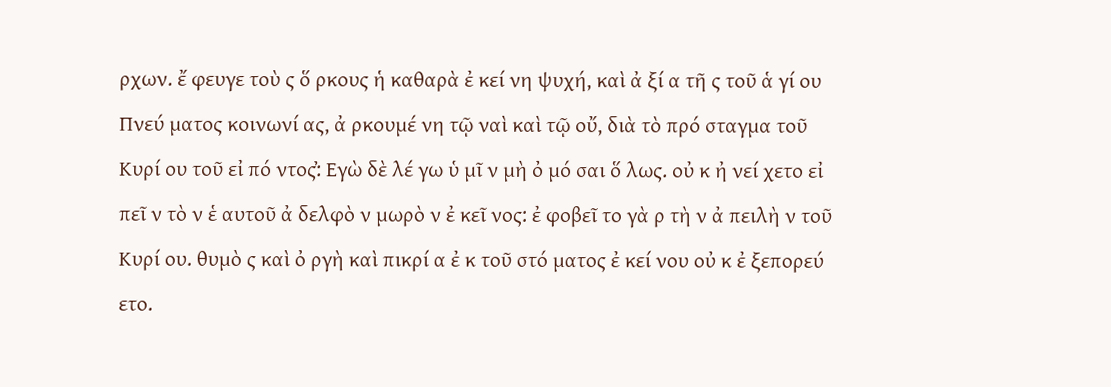ρχων. ἔ φευγε τοὺ ς ὅ ρκους ἡ καθαρὰ ἐ κεί νη ψυχή, καὶ ἀ ξί α τῆ ς τοῦ ἁ γί ου Πνεύ ματος κοινωνί ας, ἀ ρκουμέ νη τῷ ναὶ καὶ τῷ οὔ, διὰ τὸ πρό σταγμα τοῦ Κυρί ου τοῦ εἰ πό ντος:̓ Εγὼ δὲ λέ γω ὑ μῖ ν μὴ ὀ μό σαι ὅ λως. οὐ κ ἠ νεί χετο εἰ πεῖ ν τὸ ν ἑ αυτοῦ ἀ δελφὸ ν μωρὸ ν ἐ κεῖ νος: ἐ φοβεῖ το γὰ ρ τὴ ν ἀ πειλὴ ν τοῦ Κυρί ου. θυμὸ ς καὶ ὀ ργὴ καὶ πικρί α ἐ κ τοῦ στό ματος ἐ κεί νου οὐ κ ἐ ξεπορεύ ετο.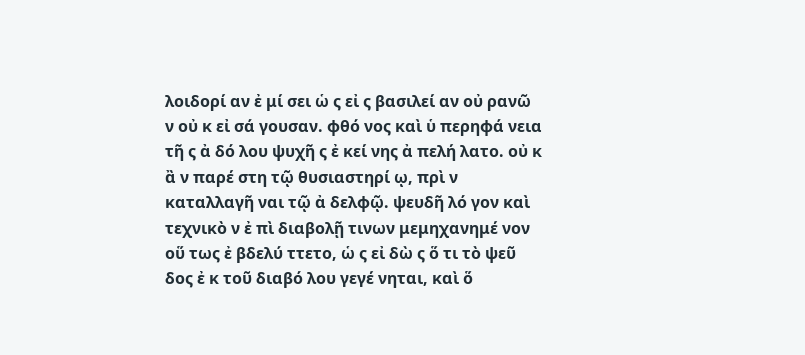λοιδορί αν ἐ μί σει ὡ ς εἰ ς βασιλεί αν οὐ ρανῶ ν οὐ κ εἰ σά γουσαν. φθό νος καὶ ὑ περηφά νεια τῆ ς ἀ δό λου ψυχῆ ς ἐ κεί νης ἀ πελή λατο. οὐ κ ἂ ν παρέ στη τῷ θυσιαστηρί ῳ, πρὶ ν καταλλαγῆ ναι τῷ ἀ δελφῷ. ψευδῆ λό γον καὶ τεχνικὸ ν ἐ πὶ διαβολῇ τινων μεμηχανημέ νον οὕ τως ἐ βδελύ ττετο, ὡ ς εἰ δὼ ς ὅ τι τὸ ψεῦ δος ἐ κ τοῦ διαβό λου γεγέ νηται, καὶ ὅ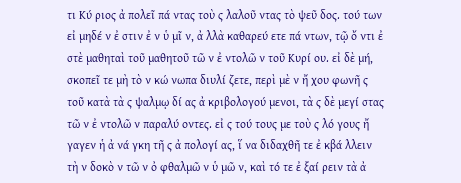τι Κύ ριος ἀ πολεῖ πά ντας τοὺ ς λαλοῦ ντας τὸ ψεῦ δος. τού των εἰ μηδέ ν ἐ στιν ἐ ν ὑ μῖ ν, ἀ λλὰ καθαρεύ ετε πά ντων, τῷ ὄ ντι ἐ στὲ μαθηταὶ τοῦ μαθητοῦ τῶ ν ἐ ντολῶ ν τοῦ Κυρί ου. εἰ δὲ μή, σκοπεῖ τε μὴ τὸ ν κώ νωπα διυλί ζετε, περὶ μὲ ν ἤ χου φωνῆ ς τοῦ κατὰ τὰ ς ψαλμῳ δί ας ἀ κριβολογού μενοι, τὰ ς δὲ μεγί στας τῶ ν ἐ ντολῶ ν παραλύ οντες. εἰ ς τού τους με τοὺ ς λό γους ἤ γαγεν ἡ ἀ νά γκη τῆ ς ἀ πολογί ας, ἵ να διδαχθῆ τε ἐ κβά λλειν τὴ ν δοκὸ ν τῶ ν ὀ φθαλμῶ ν ὑ μῶ ν, καὶ τό τε ἐ ξαί ρειν τὰ ἀ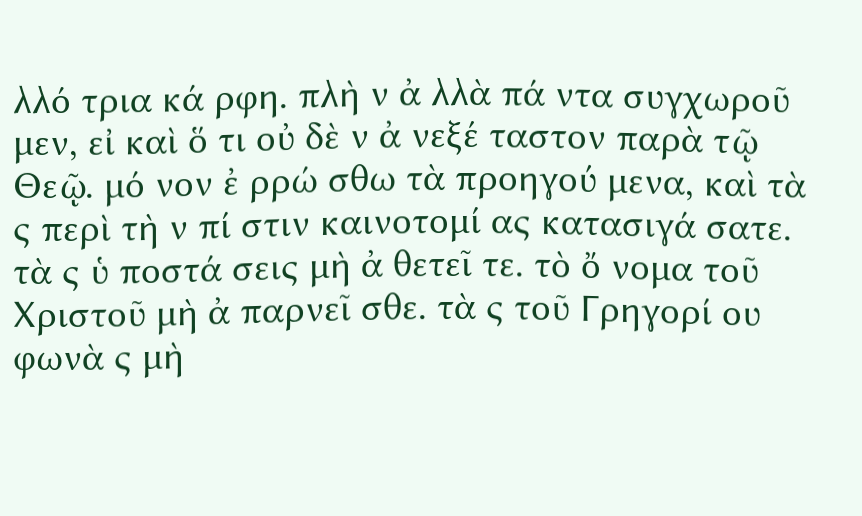λλό τρια κά ρφη. πλὴ ν ἀ λλὰ πά ντα συγχωροῦ μεν, εἰ καὶ ὅ τι οὐ δὲ ν ἀ νεξέ ταστον παρὰ τῷ Θεῷ. μό νον ἐ ρρώ σθω τὰ προηγού μενα, καὶ τὰ ς περὶ τὴ ν πί στιν καινοτομί ας κατασιγά σατε. τὰ ς ὑ ποστά σεις μὴ ἀ θετεῖ τε. τὸ ὄ νομα τοῦ Χριστοῦ μὴ ἀ παρνεῖ σθε. τὰ ς τοῦ Γρηγορί ου φωνὰ ς μὴ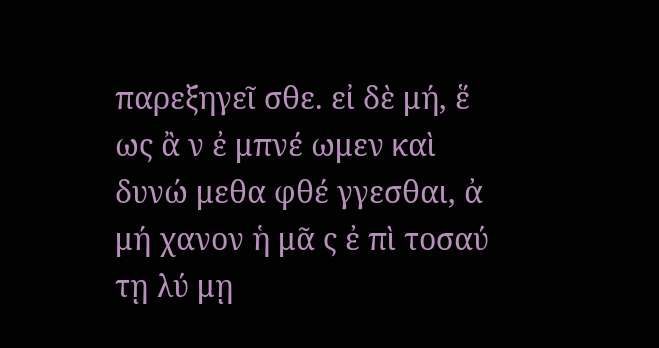παρεξηγεῖ σθε. εἰ δὲ μή, ἕ ως ἂ ν ἐ μπνέ ωμεν καὶ δυνώ μεθα φθέ γγεσθαι, ἀ μή χανον ἡ μᾶ ς ἐ πὶ τοσαύ τῃ λύ μῃ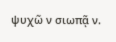ψυχῶ ν σιωπᾷ ν.